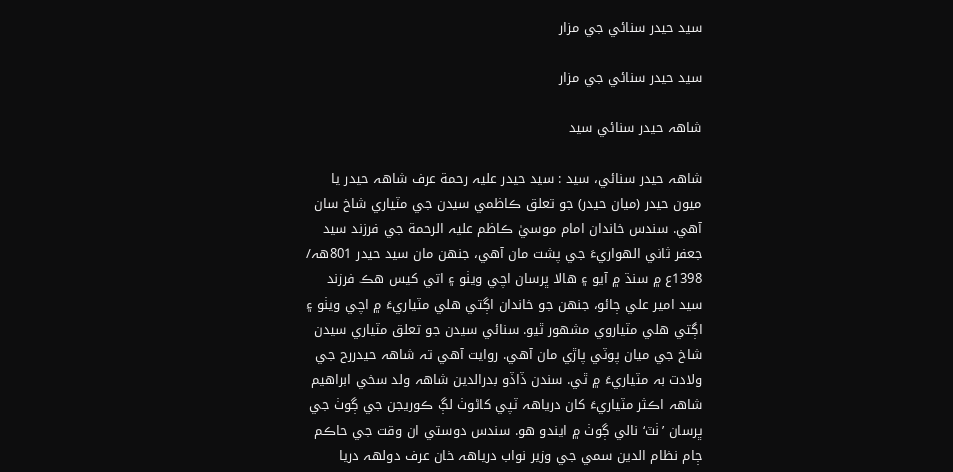سيد حيدر سنائي جي مزار

سيد حيدر سنائي جي مزار

شاھہ حيدر سنائي سيد

شاھہ حيدر سنائي، سيد : سيد حيدر عليہ رحمة عرف شاھہ حيدر يا ميون حيدر (ميان حيدر) جو تعلق ڪاظمي سيدن جي مٽياري شاخ سان آهي. سندس خاندان امام موسيٰ ڪاظم عليہ الرحمة جي فرزند سيد جعفر ثاني الهواريءَ جي پشت مان آهي، جنهن مان سيد حيدر 801ھہ/ 1398ع ۾ سنڌ ۾ آيو ۽ هالا ڀرسان اچي ويٺو ۽ اتي کيس هڪ فرزند سيد امير علي ڄائو، جنهن جو خاندان اڳتي هلي مٽياريءَ ۾ اچي ويٺو ۽ اڳتي هلي مٽياروي مشھور ٿيو. سنائي سيدن جو تعلق مٽياري سيدن شاخ جي ميان پوٽي پاڙي مان آهي. روايت آهي تہ شاھہ حيدررح جي ولادت بہ مٽياريءَ ۾ ٿي. سندن ڏاڏو بدرالدين شاھہ ولد سخي ابراهيم شاھہ اڪثر مٽياريءَ کان درياھہ ٽپي کاڻوٺ لڳ ڪوريجن جي ڳوٺ جي ڀرسان ’ٺٽ‘ نالي ڳوٺ ۾ ايندو هو. سندس دوستي ان وقت جي حاڪم ڄام نظام الدين سمي جي وزير نواب درياھہ خان عرف دولھہ دريا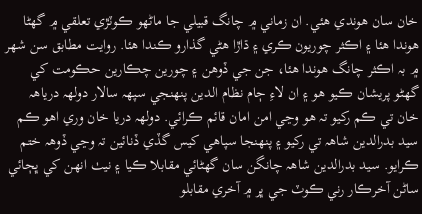خان سان هوندي هئي. ان زماني ۾ چانگ قبيلي جا ماڻهو ڪوٽڙي تعلقي ۾ گهڻا هوندا هئا ۽ اڪثر چوريون ڪري ۽ ڌاڙا هڻي گذارو ڪندا هئا. روايت مطابق سن شھر ۾ بہ اڪثر چانگ هوندا هئا، جن جي ڏوهن ۽ چورين چڪارين حڪومت کي گهڻو پريشان ڪيو هو ۽ ان لاءِ ڄام نظام الدين پنھنجي سپھہ سالار دولھہ درياھہ خان تي ڪم رکيو تہ هو وڃي امن امان قائم ڪرائي. دولھہ دريا خان وري اهو ڪم سيد بدرالدين شاھہ تي رکيو ۽ پنهنجا سپاهي کيس گڏي ڏنائين تہ وڃي ڏوھہ ختم ڪرايو. سيد بدرالدين شاھہ چانگن سان گهڻائي مقابلا ڪيا ۽ نيٺ انهن کي ڀڄائي ساڻن آخرڪار رني ڪوٽ جي ڀر ۾ آخري مقابلو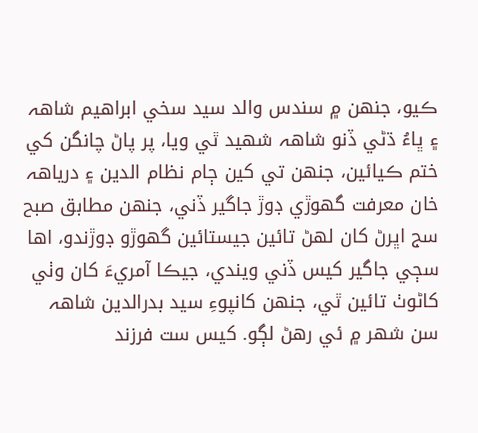ڪيو، جنهن ۾ سندس والد سيد سخي ابراهيم شاھہ ۽ ڀاءُ ڌڻي ڏنو شاھہ شھيد ٿي ويا، پر پاڻ چانگن کي ختم ڪيائين، جنهن تي کين ڄام نظام الدين ۽ درياھہ خان معرفت گهوڙي ڊوڙ جاگير ڏني، جنهن مطابق صبح سج اڀرڻ کان لھڻ تائين جيستائين گهوڙو ڊوڙندو، اها سڄي جاگير کيس ڏني ويندي، جيڪا آمريءَ کان وٺي کاڻوٺ تائين ٿي، جنهن کانپوءِ سيد بدرالدين شاھہ سن شھر ۾ ئي رهڻ لڳو. کيس ست فرزند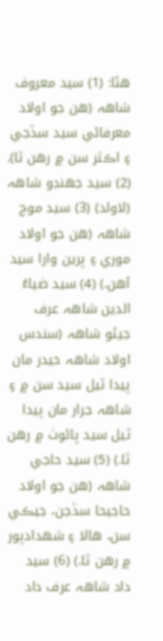هئا: (1) سيد معروف شاھہ (هن جو اولاد معرفاڻي سيد سڏجي ۽ اڪثر سن ۾ رهن ٿا). (2) سيد جهنڊو شاھہ (لاولد) (3) سيد موج شاھہ (هن جو اولاد موري ۽ ڀرين وارا سيد آهن.) (4) سيد ضياءُ الدين شاھہ عرف جيئو شاھہ (سندس اولاد شاھہ حيدر مان پيدا ٿيل سيد سن ۾ ۽ شاھہ جرار مان پيدا ٿيل سيد ڀاڻوٺ ۾ رهن ٿا.) (5) سيد حاجي شاھہ (هن جو اولاد حاجيحا سڏجن، جيڪي سن، هالا ۽ شھدادپور ۾ رهن ٿا.) (6) سيد داد شاھہ عرف داد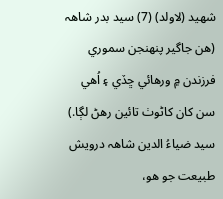شھيد (لاولد) (7) سيد بدر شاھہ (هن جاگير پنهنجن سموري فرزندن ۾ ورهائي ڇڏي ۽ اُهي سن کان کاڻوٺ تائين رهڻ لڳا.) سيد ضياءُ الدين شاھہ درويش طبيعت جو هو،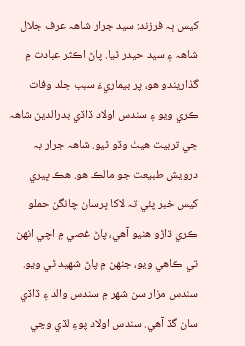کيس ٻہ فرزند: سيد جرار شاھہ عرف جلال شاھہ ۽ سيد حيدر ٿيا. پاڻ اڪثر عبادت ۾ گذاريندو هو، پر بيماريءَ سبب جلد وفات ڪري ويو ۽ سندس اولاد ڏاڏي بدرالدين شاھہ جي تربيت هيٺ وڏو ٿيو. شاھہ جرار بہ درويش طبيعت جو مالڪ هو. هڪ ڀيري کيس خبر پئي تہ لاکا ڀرسان چانگن حملو ڪري ڌاڙو هنيو آهي، پاڻ غصي ۾ اچي انهن تي ڪاهي ويو، جنهن ۾ پاڻ شھيد ٿي ويو. سندس مزار سن شھر ۾ سندس والد ۽ ڏاڏي سان گڏ آهي. سندس اولاد پوءِ لڏي وڃي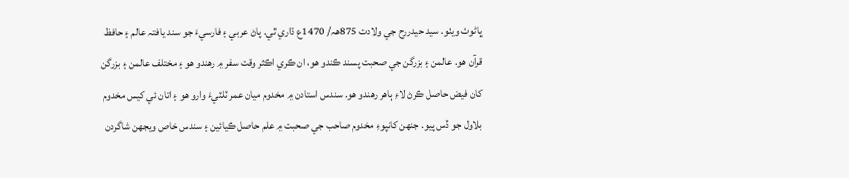ڀاڻوٺ ويٺو. سيد حيدررح جي ولادت 875ھہ/ 1470ع ڌاري ٿي. پاڻ عربي ۽ فارسيءَ جو سند يافتہ عالم ۽ حافظ قرآن هو. عالمن ۽ بزرگن جي صحبت پسند ڪندو هو، ان ڪري اڪثر وقت سفر ۾ رهندو هو ۽ مختلف عالمن ۽ بزرگن کان فيض حاصل ڪرڻ لاءِ ٻاهر رهندو هو. سندس استادن ۾ مخدوم ميان عمر ٽلٽيءَ وارو هو ۽ اتان ئي کيس مخدوم بلاول جو ڏس پيو. جنهن کانپوءِ مخدوم صاحب جي صحبت ۾ علم حاصل ڪيائين ۽ سندس خاص ويجهن شاگردن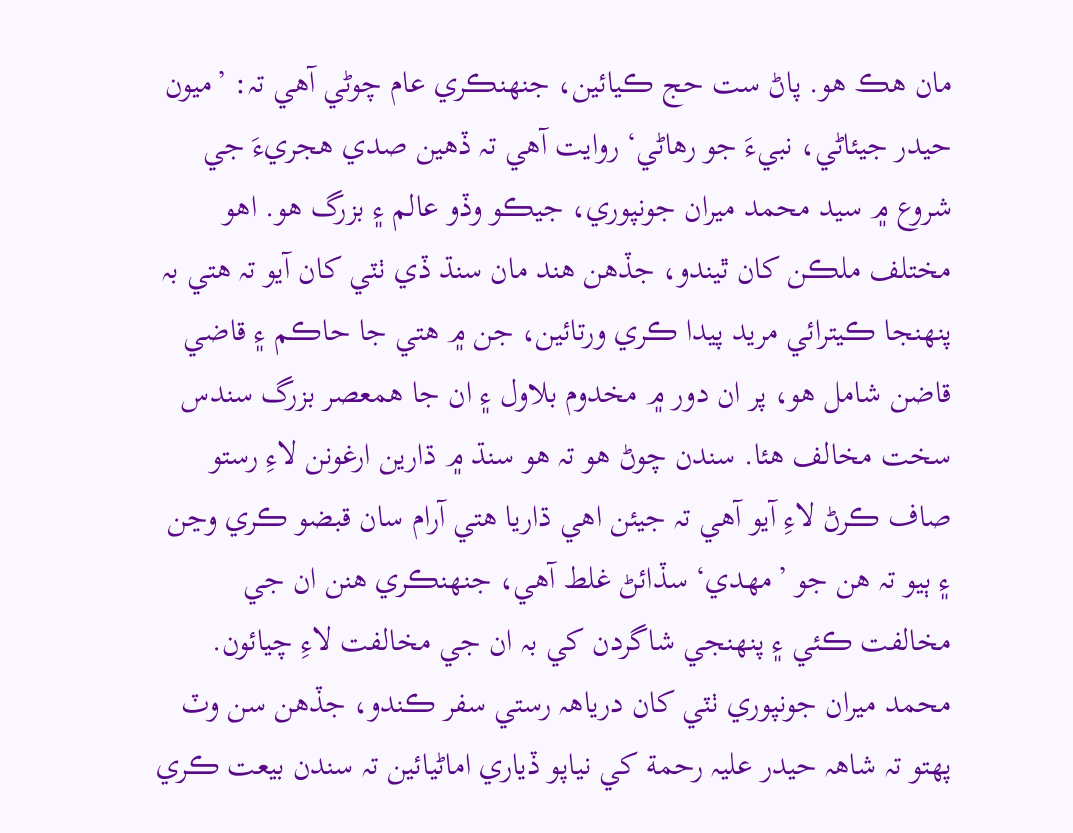مان هڪ هو. پاڻ ست حج ڪيائين، جنهنڪري عام چوڻي آهي تہ: ’ميون حيدر جيئاڻي، نبيءَ جو رهاڻي‘ روايت آهي تہ ڏهين صدي هجريءَ جي شروع ۾ سيد محمد ميران جونپوري، جيڪو وڏو عالم ۽ بزرگ هو. اهو مختلف ملڪن کان ٿيندو، جڏهن هند مان سنڌ ڏي ٺٽي کان آيو تہ هتي بہ پنهنجا ڪيترائي مريد پيدا ڪري ورتائين، جن ۾ هتي جا حاڪم ۽ قاضي قاضن شامل هو، پر ان دور ۾ مخدوم بلاول ۽ ان جا همعصر بزرگ سندس سخت مخالف هئا. سندن چوڻ هو تہ هو سنڌ ۾ ڌارين ارغونن لاءِ رستو صاف ڪرڻ لاءِ آيو آهي تہ جيئن اهي ڌاريا هتي آرام سان قبضو ڪري وڃن ۽ ٻيو تہ هن جو ’مهدي‘ سڏائڻ غلط آهي، جنهنڪري هنن ان جي مخالفت ڪئي ۽ پنھنجي شاگردن کي بہ ان جي مخالفت لاءِ چيائون. محمد ميران جونپوري ٺٽي کان درياھہ رستي سفر ڪندو، جڏهن سن وٽ پهتو تہ شاھہ حيدر عليہ رحمة کي نياپو ڏياري اماڻيائين تہ سندن بيعت ڪري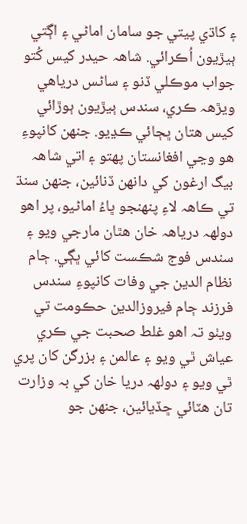۽ کاڌي پيتي جو سامان اماڻي ۽ اڳتي ٻيڙيون اُڪرائي. شاھہ حيدر کيس کُتو جواب موڪلي ڏنو ۽ ساڻس درياهي ويڙھہ ڪري، سندس ٻيڙيون ٻوڙائي کيس هتان ڀڄائي ڪڍيو. جنهن کانپوءِ هو وڃي افغانستان پهتو ۽ اتي شاھہ بيگ ارغون کي دانهن ڏنائين، جنهن سنڌ تي ڪاھہ لاءِ پنهنجو ڀاءُ اماڻيو، پر اهو دولھہ درياھہ خان هٿان مارجي ويو ۽ سندس فوج شڪست کائي ڀڳي. ڄام نظام الدين جي وفات کانپوءِ سندس فرزند ڄام فيروزالدين حڪومت تي ويٺو تہ اهو غلط صحبت جي ڪري عياش ٿي ويو ۽ عالمن ۽ بزرگن کان پري ٿي ويو ۽ دولھہ دريا خان کي بہ وزارت تان هٽائي ڇڏيائين، جنهن جو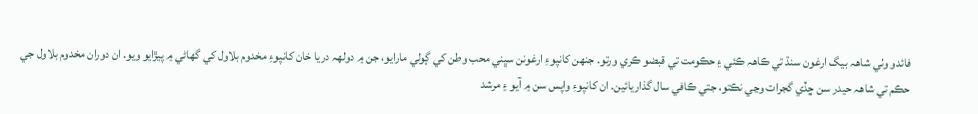فائدو وٺي شاھہ بيگ ارغون سنڌ تي ڪاھہ ڪئي ۽ حڪومت تي قبضو ڪري ورتو. جنهن کانپوءِ ارغونن سڀني محب وطن کي ڳولي مارايو، جن ۾ دولھہ دريا خان کانپوءِ مخدوم بلاول کي گهاڻي ۾ پيڙايو ويو. ان دوران مخدوم بلاول جي حڪم تي شاھہ حيدر سن ڇڏي گجرات وڃي نڪتو، جتي ڪافي سال گذاريائين. ان کانپوءِ واپس سن ۾ آيو ۽ مرشد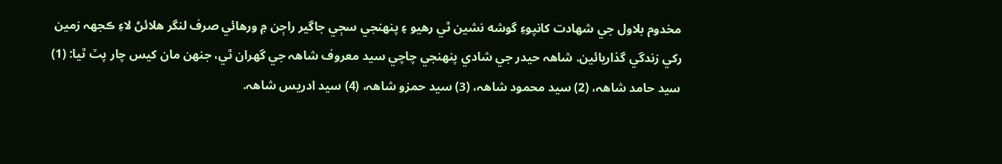مخدوم بلاول جي شهادت کانپوءِ گوشه نشين ٿي رهيو ۽ پنھنجي سڄي جاگير راڄن ۾ ورهائي صرف لنگر هلائڻ لاءِ ڪجهہ زمين رکي زندگي گذاريائين. شاھہ حيدر جي شادي پنھنجي چاچي سيد معروف شاھہ جي گهران ٿي، جنهن مان کيس چار پٽ ٿيا: (1) سيد حامد شاھہ، (2) سيد محمود شاھہ، (3) سيد حمزو شاھہ، (4) سيد ادريس شاھہ.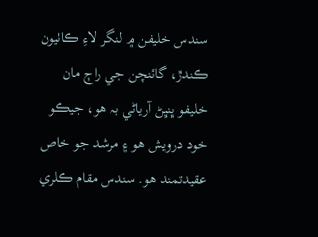سندس خليفن ۾ لنگر لاءِ ڪاٺيون ڪندڙ، گائنچن جي راڄ مان خليفو ڀنڀڻ آرياڻي بہ هو، جيڪو خود درويش هو ۽ مرشد جو خاص عقيدتمند هو. سندس مقام ڪلري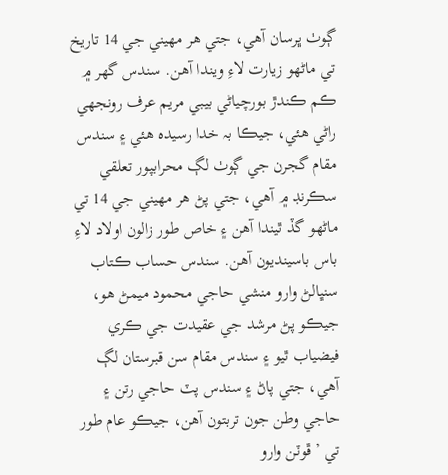ڳوٺ ڀرسان آهي، جتي هر مهيني جي 14 تاريخ تي ماڻهو زيارت لاءِ ويندا آهن. سندس گهر ۾ ڪم ڪندڙ بورچياڻي بيبي مريم عرف رونجهي راڻي هئي، جيڪا بہ خدا رسيدہ هئي ۽ سندس مقام گجرن جي ڳوٺ لڳ محرابپور تعلقي سڪرنڊ ۾ آهي، جتي پڻ هر مهيني جي 14 تي ماڻهو گڏ ٿيندا آهن ۽ خاص طور زالون اولاد لاءِ باس باسينديون آهن. سندس حساب ڪتاب سنڀالڻ وارو منشي حاجي محمود ميمڻ هو، جيڪو پڻ مرشد جي عقيدت جي ڪري فيضياب ٿيو ۽ سندس مقام سن قبرستان لڳ آهي، جتي پاڻ ۽ سندس پٽ حاجي رتن ۽ حاجي وطن جون تربتون آهن، جيڪو عام طور تي ’ڦوٽن وارو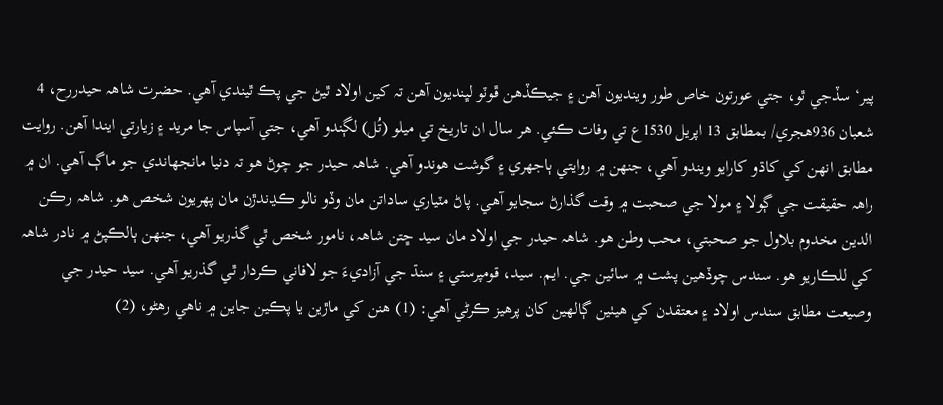پير‘ سڏجي ٿو، جتي عورتون خاص طور وينديون آهن ۽ جيڪڏهن ڦوٽو لڀنديون آهن تہ کين اولاد ٿيڻ جي پڪ ٿيندي آهي. حضرت شاھہ حيدررح، 4 شعبان 936هجري/ بمطابق 13 اپريل 1530ع تي وفات ڪئي. هر سال ان تاريخ تي ميلو (تُل) لڳندو آهي، جتي آسپاس جا مريد ۽ زيارتي ايندا آهن. روايت مطابق انهن کي کاڌو کارايو ويندو آهي، جنهن ۾ روايتي ٻاجهري ۽ گوشت هوندو آهي. شاھہ حيدر جو چوڻ هو تہ دنيا مانجهاندي جو ماڳ آهي. ان ۾ راھہ حقيقت جي ڳولا ۽ مولا جي صحبت ۾ وقت گذارڻ سجايو آهي. پاڻ مٽياري ساداتن مان وڏو نالو ڪڍندڙن مان پهريون شخص هو. شاھہ رڪن الدين مخدوم بلاول جو صحبتي، محب وطن هو. شاھہ حيدر جي اولاد مان سيد ڇتن شاھہ، نامور شخص ٿي گذريو آهي، جنهن ٻالڪپڻ ۾ نادر شاھہ کي للڪاريو هو. سندس چوڏهين پشت ۾ سائين جي. ايم. سيد، قومپرستي ۽ سنڌ جي آزاديءَ جو لافاني ڪردار ٿي گذريو آهي. سيد حيدر جي وصيعت مطابق سندس اولاد ۽ معتقدن کي هيٺين ڳالهين کان پرهيز ڪرڻي آهي: (1) هنن کي ماڙين يا پڪين جاين ۾ ناهي رهڻو، (2)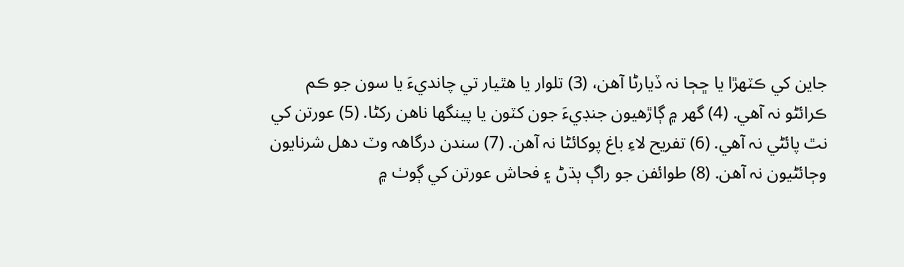جاين کي ڪٽهڙا يا ڇڄا نہ ڏيارڻا آهن، (3) تلوار يا هٿيار تي چانديءَ يا سون جو ڪم ڪرائڻو نہ آهي. (4) گهر ۾ ڳاڙهيون جنڊيءَ جون کٽون يا پينگها ناهن رکڻا. (5) عورتن کي نٿ پائڻي نہ آهي. (6) تفريح لاءِ باغ پوکائڻا نہ آهن. (7) سندن درگاھہ وٽ دهل شرنايون وڄائڻيون نہ آهن. (8) طوائفن جو راڳ ٻڌڻ ۽ فحاش عورتن کي ڳوٺ ۾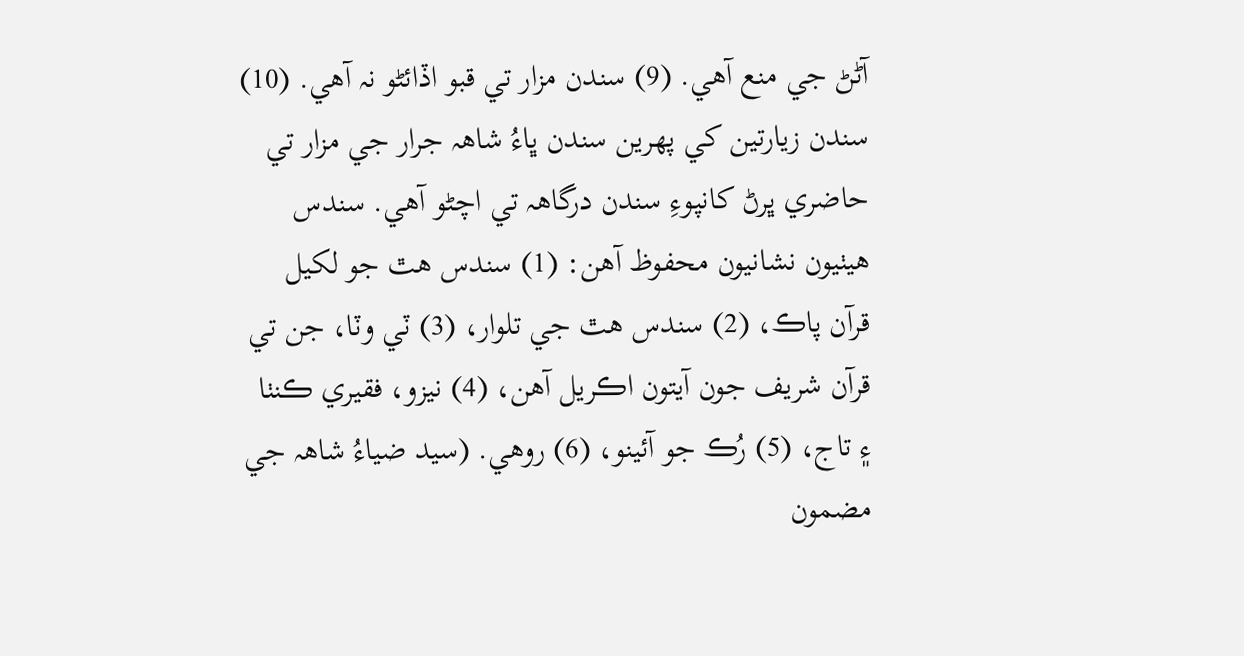آڻڻ جي منع آهي. (9) سندن مزار تي قبو اڏائڻو نہ آهي. (10) سندن زيارتين کي پهرين سندن ڀاءُ شاھہ جرار جي مزار تي حاضري ڀرڻ کانپوءِ سندن درگاھہ تي اچڻو آهي. سندس هيٺيون نشانيون محفوظ آهن: (1) سندس هٿ جو لکيل قرآن پاڪ، (2) سندس هٿ جي تلوار، (3) ٽي وٽا، جن تي قرآن شريف جون آيتون اڪريل آهن، (4) نيزو، فقيري ڪنٺا ۽ تاج، (5) رُڪ جو آئينو، (6) روهي. (سيد ضياءُ شاھہ جي مضمون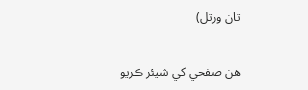تان ورتل)


هن صفحي کي شيئر ڪريو